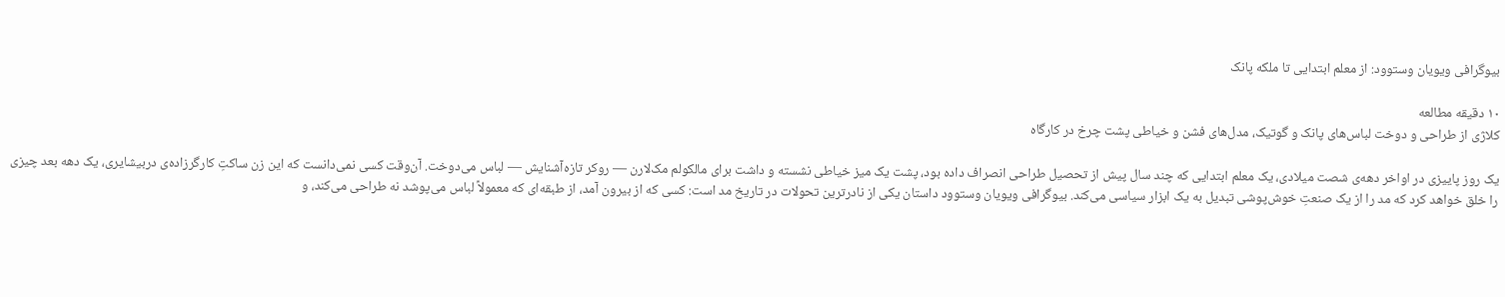بیوگرافی ویویان وستوود: از معلم ابتدایی تا ملکه پانک

۱۰ دقیقه مطالعه
کلاژی از طراحی و دوخت لباس‌های پانک و گوتیک، مدل‌های فشن و خیاطی پشت چرخ در کارگاه

یک روز پاییزی در اواخر دهه‌ی شصت میلادی، یک معلم ابتدایی که چند سال پیش از تحصیل طراحی انصراف داده بود، پشت یک میز خیاطی نشسته و داشت برای مالکولم مک‌لارن — روکر تازه‌آشنایش — لباس می‌دوخت. آن‌وقت کسی نمی‌دانست که این زن ساکتِ کارگرزاده‌ی دربیشایری، یک دهه بعد چیزی را خلق خواهد کرد که مد را از یک صنعتِ خوش‌پوشی تبدیل به یک ابزار سیاسی می‌کند. بیوگرافی ویویان وستوود داستان یکی از نادرترین تحولات در تاریخ مد است: کسی که از بیرون آمد، از طبقه‌ای که معمولاً لباس می‌پوشد نه طراحی می‌کند، و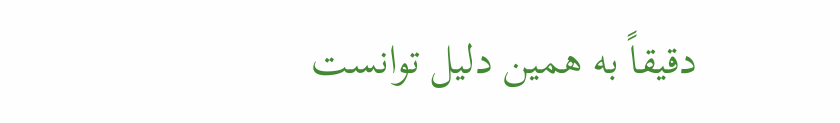دقیقاً به همین دلیل توانست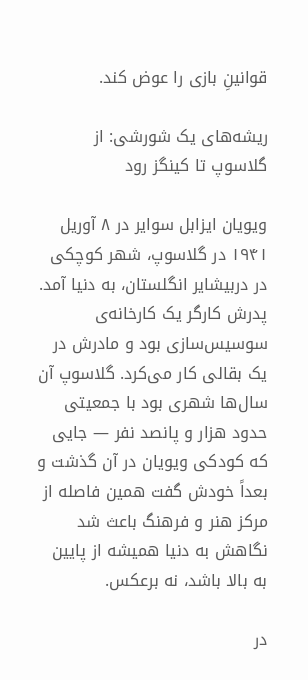قوانینِ بازی را عوض کند.

ریشه‌های یک شورشی: از گلاسوپ تا کینگز رود

ویویان ایزابل سوایر در ۸ آوریل ۱۹۴۱ در گلاسوپ، شهر کوچکی در دربیشایر انگلستان، به دنیا آمد. پدرش کارگر یک کارخانه‌ی سوسیس‌سازی بود و مادرش در یک بقالی کار می‌کرد. گلاسوپ آن سال‌ها شهری بود با جمعیتی حدود هزار و پانصد نفر — جایی که کودکی ویویان در آن گذشت و بعداً خودش گفت همین فاصله از مرکز هنر و فرهنگ باعث شد نگاهش به دنیا همیشه از پایین به بالا باشد، نه برعکس.

در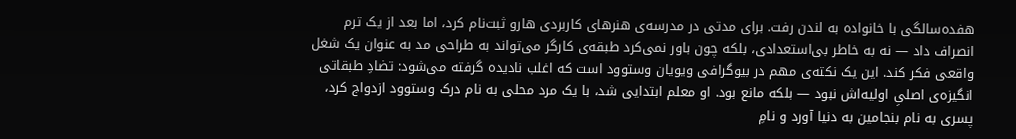هفده‌سالگی با خانواده به لندن رفت. برای مدتی در مدرسه‌ی هنرهای کاربردی هارو ثبت‌نام کرد، اما بعد از یک ترم انصراف داد — نه به خاطر بی‌استعدادی، بلکه چون باور نمی‌کرد طبقه‌ی کارگر می‌تواند به طراحی مد به عنوان یک شغل واقعی فکر کند. این یک نکته‌ی مهم در بیوگرافی ویویان وستوود است که اغلب نادیده گرفته می‌شود: تضادِ طبقاتی انگیزه‌ی اصلیِ اولیه‌اش نبود — بلکه مانع بود. او معلم ابتدایی شد، با یک مرد محلی به نام درک وستوود ازدواج کرد، پسری به نام بنجامین به دنیا آورد و نامِ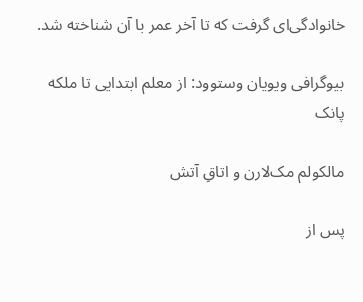خانوادگی‌ای گرفت که تا آخر عمر با آن شناخته شد.

بیوگرافی ویویان وستوود: از معلم ابتدایی تا ملکه پانک

مالکولم مک‌لارن و اتاقِ آتش

پس از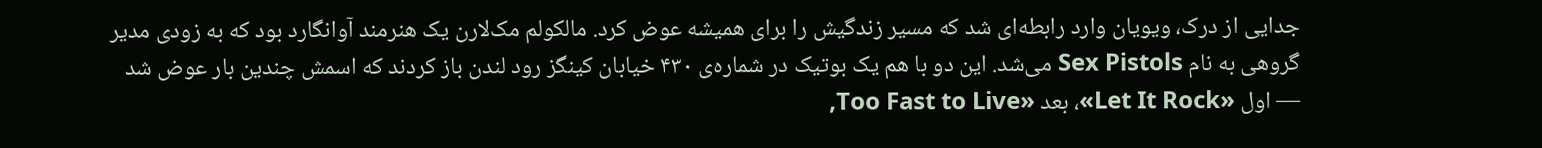جدایی از درک، ویویان وارد رابطه‌ای شد که مسیر زندگیش را برای همیشه عوض کرد. مالکولم مک‌لارن یک هنرمند آوانگارد بود که به زودی مدیر گروهی به نام Sex Pistols می‌شد. این دو با هم یک بوتیک در شماره‌ی ۴۳۰ خیابان کینگز رود لندن باز کردند که اسمش چندین بار عوض شد — اول «Let It Rock»، بعد «Too Fast to Live,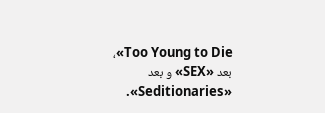Too Young to Die»، بعد «SEX» و بعد «Seditionaries».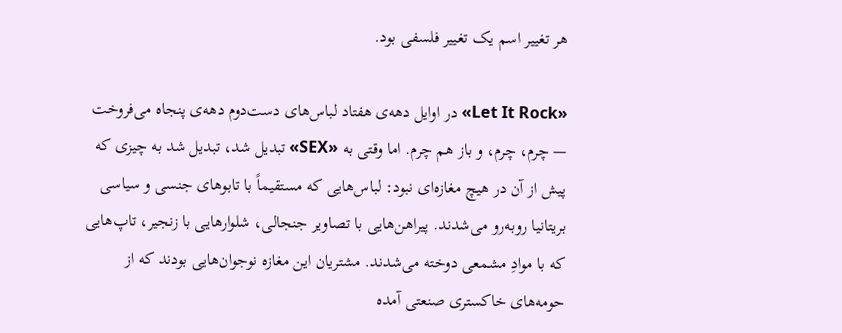هر تغییر اسم یک تغییر فلسفی بود.

«Let It Rock» در اوایل دهه‌ی هفتاد لباس‌های دست‌دوم دهه‌ی پنجاه می‌فروخت — چرم، چرم، و باز هم چرم. اما وقتی به «SEX» تبدیل شد، تبدیل شد به چیزی که پیش از آن در هیچ مغازه‌ای نبود: لباس‌هایی که مستقیماً با تابوهای جنسی و سیاسی بریتانیا روبه‌رو می‌شدند. پیراهن‌هایی با تصاویر جنجالی، شلوارهایی با زنجیر، تاپ‌هایی که با موادِ مشمعی دوخته می‌شدند. مشتریان این مغازه نوجوان‌هایی بودند که از حومه‌های خاکستری صنعتی آمده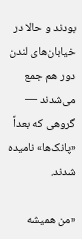بودند و حالا در خیابان‌های لندن دور هم جمع می‌شدند — گروهی که بعداً «پانک‌ها» نامیده شدند.

«من همیشه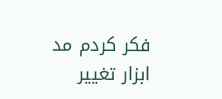فکر کردم مد ابزار تغییر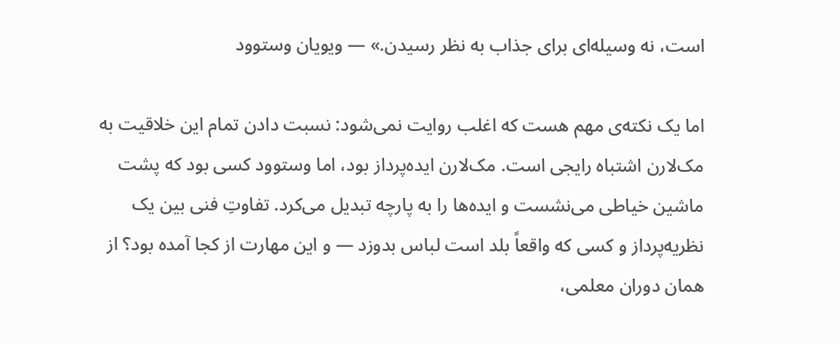است، نه وسیله‌ای برای جذاب به نظر رسیدن.» — ویویان وستوود

اما یک نکته‌ی مهم هست که اغلب روایت نمی‌شود: نسبت دادن تمام این خلاقیت به مک‌لارن اشتباه رایجی است. مک‌لارن ایده‌پرداز بود، اما وستوود کسی بود که پشت ماشین خیاطی می‌نشست و ایده‌ها را به پارچه تبدیل می‌کرد. تفاوتِ فنی بین یک نظریه‌پرداز و کسی که واقعاً بلد است لباس بدوزد — و این مهارت از کجا آمده بود؟ از همان دوران معلمی،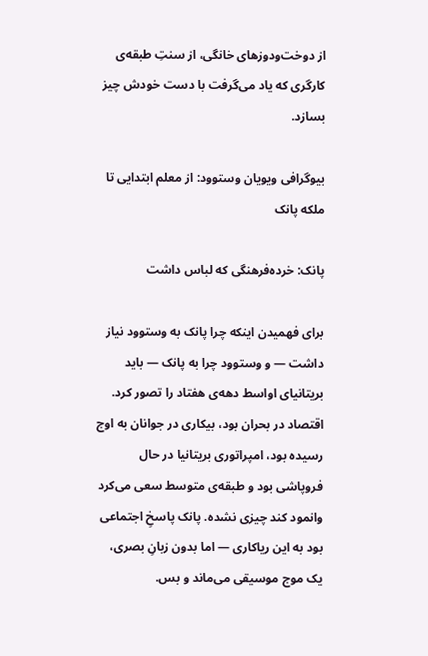از دوخت‌ودوزهای خانگی، از سنتِ طبقه‌ی کارگری که یاد می‌گرفت با دست خودش چیز بسازد.

بیوگرافی ویویان وستوود: از معلم ابتدایی تا ملکه پانک

پانک: خرده‌فرهنگی که لباس داشت

برای فهمیدن اینکه چرا پانک به وستوود نیاز داشت — و وستوود چرا به پانک — باید بریتانیای اواسط دهه‌ی هفتاد را تصور کرد. اقتصاد در بحران بود، بیکاری در جوانان به اوج رسیده بود، امپراتوری بریتانیا در حال فروپاشی بود و طبقه‌ی متوسط سعی می‌کرد وانمود کند چیزی نشده. پانک پاسخِ اجتماعی بود به این ریاکاری — اما بدون زبانِ بصری، یک موج موسیقی می‌ماند و بس.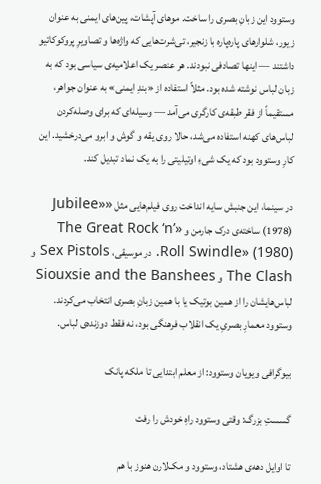وستوود این زبانِ بصری را ساخت. موهای آپشات، پین‌های ایمنی به عنوان زیور، شلوارهای پاره‌پاره با زنجیر، تی‌شرت‌هایی که واژه‌ها و تصاویرِ پروکوکاتیو داشتند — اینها تصادفی نبودند. هر عنصر یک اعلامیه‌ی سیاسی بود که به زبان لباس نوشته شده بود. مثلاً استفاده از «بندِ ایمنی» به عنوان جواهر، مستقیماً از فقر طبقه‌ی کارگری می‌آمد — وسیله‌ای که برای وصله‌کردن لباس‌های کهنه استفاده می‌شد، حالا روی یقه و گوش و ابرو می‌درخشید. این کارِ وستوود بود که یک شیءِ اوتیلیتی را به یک نماد تبدیل کند.

در سینما، این جنبش سایه انداخت روی فیلم‌هایی مثل «Jubilee» (1978) ساخته‌ی درک جارمن و «The Great Rock ‘n’ Roll Swindle» (1980). در موسیقی، Sex Pistols و The Clash و Siouxsie and the Banshees لباس‌هایشان را از همین بوتیک یا با همین زبانِ بصری انتخاب می‌کردند. وستوود معمارِ بصریِ یک انقلاب فرهنگی بود، نه فقط دوزنده‌ی لباس.

بیوگرافی ویویان وستوود: از معلم ابتدایی تا ملکه پانک

گسستِ بزرگ: وقتی وستوود راهِ خودش را رفت

تا اوایل دهه‌ی هشتاد، وستوود و مک‌لارن هنوز با هم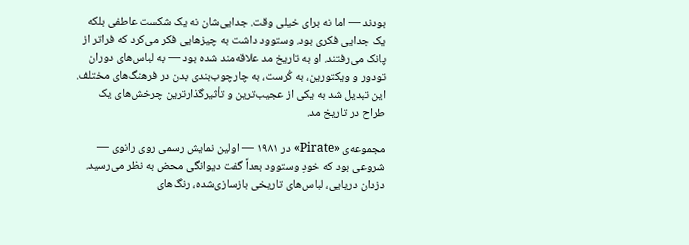بودند — اما نه برای خیلی وقت. جدایی‌شان نه یک شکست عاطفی بلکه یک جدایی فکری بود. وستوود داشت به چیزهایی فکر می‌کرد که فراتر از پانک می‌رفتند. او به تاریخ مد علاقه‌مند شده بود — به لباس‌های دوران تودور و ویکتورین، به کُرست، به چارچوب‌بندی بدن در فرهنگ‌های مختلف. این تبدیل شد به یکی از عجیب‌ترین و تأثیرگذارترین چرخش‌های یک طراح در تاریخ مد.

مجموعه‌ی «Pirate» در ۱۹۸۱ — اولین نمایش رسمی روی رانوی — شروعی بود که خودِ وستوود بعداً گفت دیوانگی محض به نظر می‌رسید. دزدان دریایی، لباس‌های تاریخی بازسازی‌شده، رنگ‌های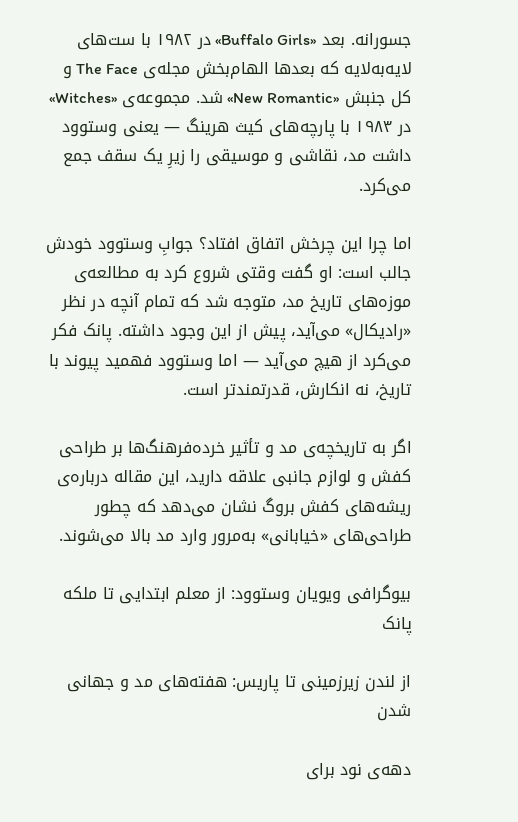جسورانه. بعد «Buffalo Girls» در ۱۹۸۲ با ست‌های لایه‌به‌لایه که بعدها الهام‌بخش مجله‌ی The Face و کل جنبش «New Romantic» شد. مجموعه‌ی «Witches» در ۱۹۸۳ با پارچه‌های کیث هرینگ — یعنی وستوود داشت مد، نقاشی و موسیقی را زیرِ یک سقف جمع می‌کرد.

اما چرا این چرخش اتفاق افتاد؟ جوابِ وستوود خودش جالب است: او گفت وقتی شروع کرد به مطالعه‌ی موزه‌های تاریخ مد، متوجه شد که تمام آنچه در نظر «رادیکال» می‌آید، پیش از این وجود داشته. پانک فکر می‌کرد از هیچ می‌آید — اما وستوود فهمید پیوند با تاریخ، نه انکارش، قدرتمندتر است.

اگر به تاریخچه‌ی مد و تأثیر خرده‌فرهنگ‌ها بر طراحی کفش و لوازم جانبی علاقه دارید، این مقاله درباره‌ی ریشه‌های کفش بروگ نشان می‌دهد که چطور طراحی‌های «خیابانی» به‌مرور وارد مد بالا می‌شوند.

بیوگرافی ویویان وستوود: از معلم ابتدایی تا ملکه پانک

از لندن زیرزمینی تا پاریس: هفته‌های مد و جهانی شدن

دهه‌ی نود برای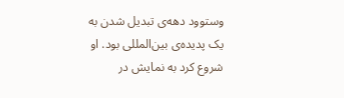وستوود دهه‌ی تبدیل شدن به یک پدیده‌ی بین‌المللی بود. او شروع کرد به نمایش در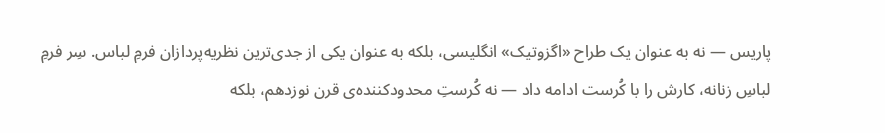پاریس — نه به عنوان یک طراح «اگزوتیک» انگلیسی، بلکه به عنوان یکی از جدی‌ترین نظریه‌پردازان فرمِ لباس. سِر فرمِ لباسِ زنانه، کارش را با کُرست ادامه داد — نه کُرستِ محدودکننده‌ی قرن نوزدهم، بلکه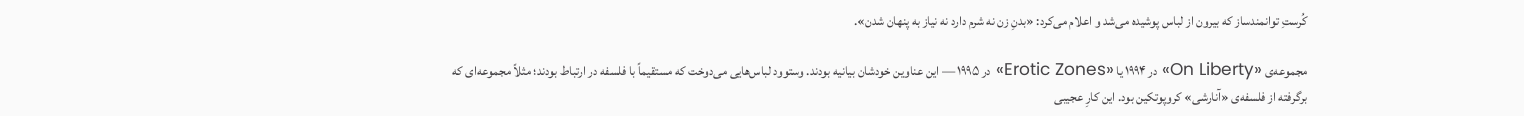کُرستِ توانمندساز که بیرون از لباس پوشیده می‌شد و اعلام می‌کرد: «بدنِ زن نه شرم دارد نه نیاز به پنهان شدن».

مجموعه‌ی «On Liberty» در ۱۹۹۴ یا «Erotic Zones» در ۱۹۹۵ — این عناوین خودشان بیانیه بودند. وستوود لباس‌هایی می‌دوخت که مستقیماً با فلسفه در ارتباط بودند؛ مثلاً مجموعه‌ای که برگرفته از فلسفه‌ی «آنارشی» کروپوتکین بود. این کارِ عجیبی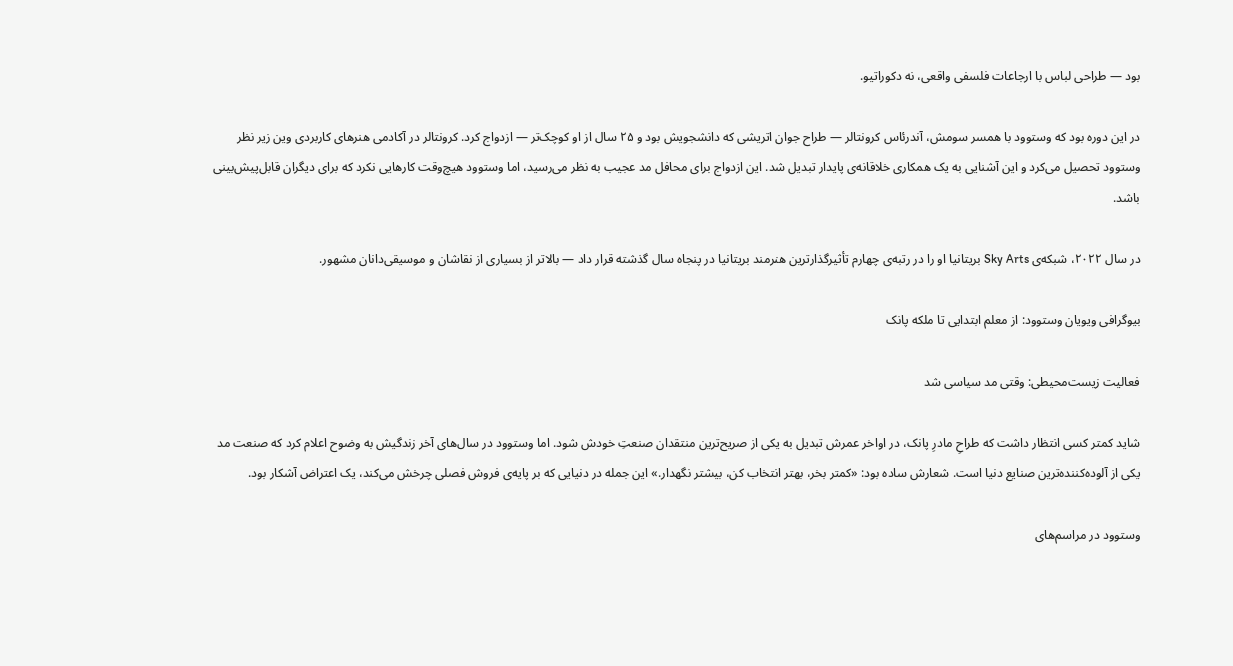بود — طراحی لباس با ارجاعات فلسفی واقعی، نه دکوراتیو.

در این دوره بود که وستوود با همسر سومش، آندرئاس کرونتالر — طراح جوان اتریشی که دانشجویش بود و ۲۵ سال از او کوچک‌تر — ازدواج کرد. کرونتالر در آکادمی هنرهای کاربردی وین زیر نظر وستوود تحصیل می‌کرد و این آشنایی به یک همکاری خلاقانه‌ی پایدار تبدیل شد. این ازدواج برای محافل مد عجیب به نظر می‌رسید، اما وستوود هیچ‌وقت کارهایی نکرد که برای دیگران قابل‌پیش‌بینی باشد.

در سال ۲۰۲۲، شبکه‌ی Sky Arts بریتانیا او را در رتبه‌ی چهارم تأثیرگذارترین هنرمند بریتانیا در پنجاه سال گذشته قرار داد — بالاتر از بسیاری از نقاشان و موسیقی‌دانان مشهور.

بیوگرافی ویویان وستوود: از معلم ابتدایی تا ملکه پانک

فعالیت زیست‌محیطی: وقتی مد سیاسی شد

شاید کمتر کسی انتظار داشت که طراحِ مادرِ پانک، در اواخر عمرش تبدیل به یکی از صریح‌ترین منتقدان صنعتِ خودش شود. اما وستوود در سال‌های آخر زندگیش به وضوح اعلام کرد که صنعت مد یکی از آلوده‌کننده‌ترین صنایع دنیا است. شعارش ساده بود: «کمتر بخر، بهتر انتخاب کن، بیشتر نگهدار.» این جمله در دنیایی که بر پایه‌ی فروش فصلی چرخش می‌کند، یک اعتراض آشکار بود.

وستوود در مراسم‌های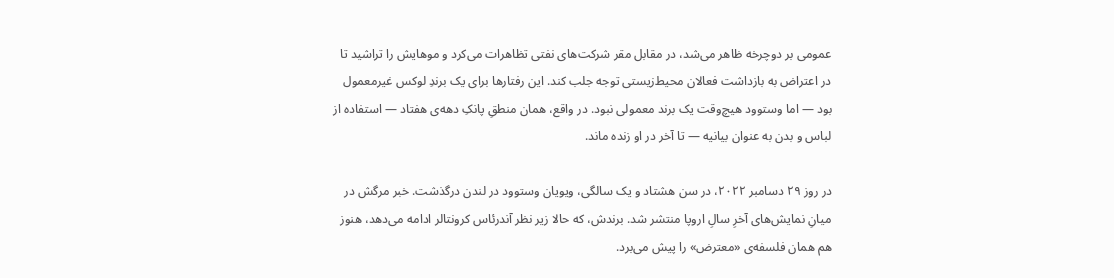عمومی بر دوچرخه ظاهر می‌شد، در مقابل مقر شرکت‌های نفتی تظاهرات می‌کرد و موهایش را تراشید تا در اعتراض به بازداشت فعالان محیط‌زیستی توجه جلب کند. این رفتارها برای یک برندِ لوکس غیرمعمول بود — اما وستوود هیچ‌وقت یک برند معمولی نبود. در واقع، همان منطقِ پانکِ دهه‌ی هفتاد — استفاده از لباس و بدن به عنوان بیانیه — تا آخر در او زنده ماند.

در روز ۲۹ دسامبر ۲۰۲۲، در سن هشتاد و یک سالگی، ویویان وستوود در لندن درگذشت. خبر مرگش در میانِ نمایش‌های آخرِ سالِ اروپا منتشر شد. برندش، که حالا زیر نظر آندرئاس کرونتالر ادامه می‌دهد، هنوز هم همان فلسفه‌ی «معترض» را پیش می‌برد.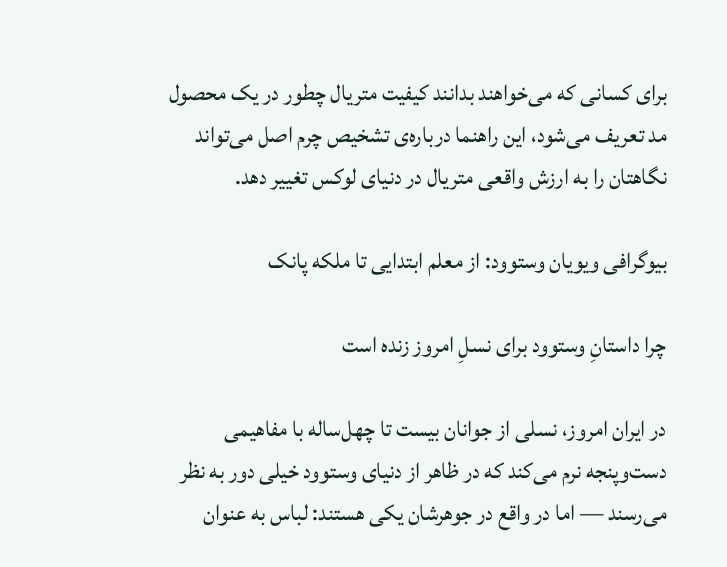برای کسانی که می‌خواهند بدانند کیفیت متریال چطور در یک محصول مد تعریف می‌شود، این راهنما درباره‌ی تشخیص چرم اصل می‌تواند نگاهتان را به ارزش واقعی متریال در دنیای لوکس تغییر دهد.

بیوگرافی ویویان وستوود: از معلم ابتدایی تا ملکه پانک

چرا داستانِ وستوود برای نسلِ امروز زنده است

در ایران امروز، نسلی از جوانان بیست تا چهل‌ساله با مفاهیمی دست‌وپنجه نرم می‌کند که در ظاهر از دنیای وستوود خیلی دور به نظر می‌رسند — اما در واقع در جوهرشان یکی هستند: لباس به عنوان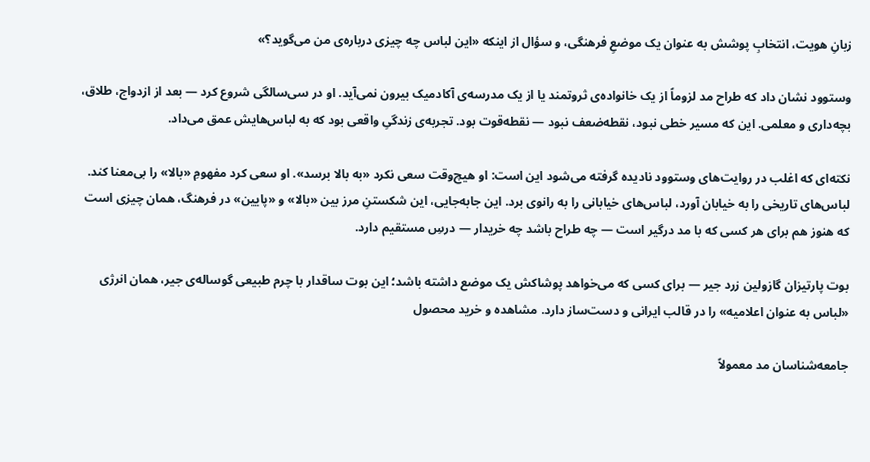زبانِ هویت، انتخابِ پوشش به عنوان یک موضعِ فرهنگی، و سؤال از اینکه «این لباس چه چیزی درباره‌ی من می‌گوید؟»

وستوود نشان داد که طراح مد لزوماً از یک خانواده‌ی ثروتمند یا از یک مدرسه‌ی آکادمیک بیرون نمی‌آید. او در سی‌سالگی شروع کرد — بعد از ازدواج، طلاق، بچه‌داری و معلمی. این که مسیر خطی نبود، نقطه‌ضعف نبود — نقطه‌قوت بود. تجربه‌ی زندگیِ واقعی بود که به لباس‌هایش عمق می‌داد.

نکته‌ای که اغلب در روایت‌های وستوود نادیده گرفته می‌شود این است: او هیچ‌وقت سعی نکرد «به بالا برسد». او سعی کرد مفهومِ «بالا» را بی‌معنا کند. لباس‌های تاریخی را به خیابان آورد، لباس‌های خیابانی را به رانوی برد. این جابه‌جایی، این شکستنِ مرز بین «بالا» و «پایین» در فرهنگ، همان چیزی است که هنوز هم برای هر کسی که با مد درگیر است — چه طراح باشد چه خریدار — درسِ مستقیم دارد.

بوت پارتیزان گازولین زرد جیر — برای کسی که می‌خواهد پوشاکش یک موضع داشته باشد؛ این بوت ساقدار با چرم طبیعی گوساله‌ی جیر، همان انرژی «لباس به عنوان اعلامیه» را در قالب ایرانی و دست‌ساز دارد. مشاهده و خرید محصول

جامعه‌شناسان مد معمولاً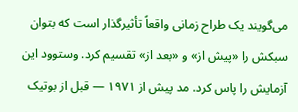می‌گویند یک طراح زمانی واقعاً تأثیرگذار است که بتوان سبکش را «پیش از» و «بعد از» تقسیم کرد. وستوود این آزمایش را پاس کرد. مد پیش از ۱۹۷۱ — قبل از بوتیک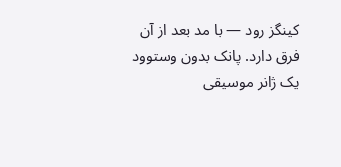کینگز رود — با مد بعد از آن فرق دارد. پانک بدون وستوود یک ژانر موسیقی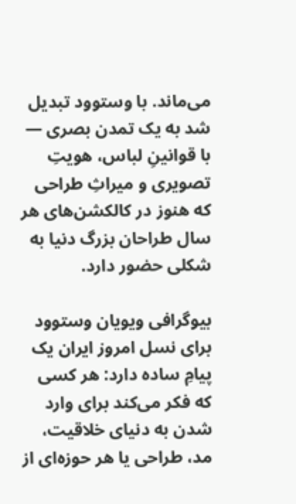می‌ماند. با وستوود تبدیل شد به یک تمدن بصری — با قوانینِ لباس، هویتِ تصویری و میراثِ طراحی که هنوز در کالکشن‌های هر سال طراحان بزرگ دنیا به شکلی حضور دارد.

بیوگرافی ویویان وستوود برای نسل امروز ایران یک پیامِ ساده دارد: هر کسی که فکر می‌کند برای وارد شدن به دنیای خلاقیت، مد، طراحی یا هر حوزه‌ای از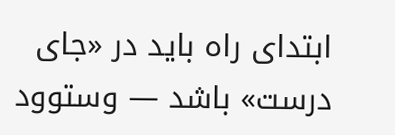ابتدای راه باید در «جای درست» باشد — وستوود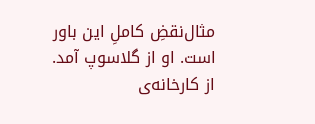مثال‌نقضِ کاملِ این باور است. او از گلاسوپ آمد. از کارخانه‌ی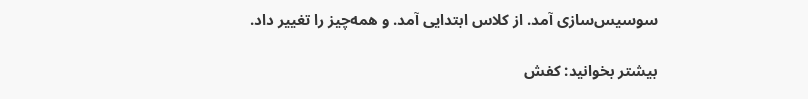سوسیس‌سازی آمد. از کلاس ابتدایی آمد. و همه‌چیز را تغییر داد.

بیشتر بخوانید: کفش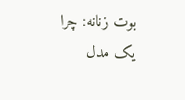بوت زنانه: چرا یک مدل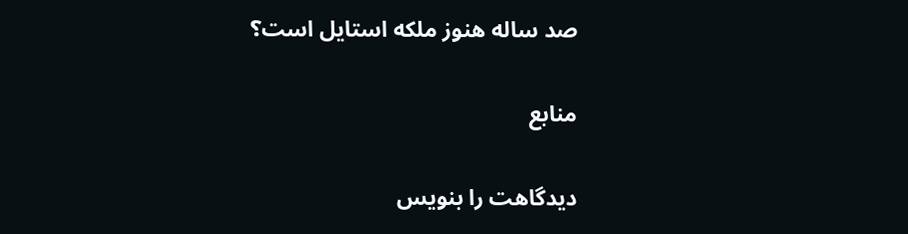صد ساله هنوز ملکه استایل است؟

منابع

دیدگاهت را بنویس